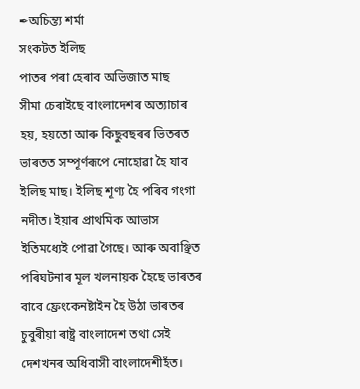✒অচিন্ত্য শৰ্মা
সংকটত ইলিছ
পাতৰ পৰা হেৰাব অভিজাত মাছ
সীমা চেৰাইছে বাংলাদেশৰ অত্যাচাৰ
হয়, হয়তো আৰু কিছুবছৰৰ ভিতৰত ভাৰতত সম্পূৰ্ণৰূপে নোহোৱা হৈ যাব ইলিছ মাছ। ইলিছ শূণ্য হৈ পৰিব গংগা নদীত। ইয়াৰ প্ৰাথমিক আভাস ইতিমধ্যেই পোৱা গৈছে। আৰু অবাঞ্ছিত পৰিঘটনাৰ মূল খলনায়ক হৈছে ভাৰতৰ বাবে ফ্ৰেংকেনষ্টাইন হৈ উঠা ভাৰতৰ চুবুৰীয়া ৰাষ্ট্ৰ বাংলাদেশ তথা সেই দেশখনৰ অধিবাসী বাংলাদেশীহঁত।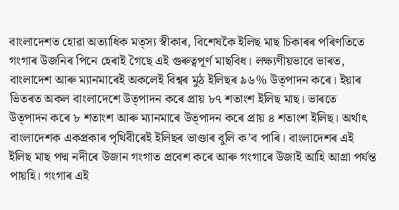বাংলাদেশত হোৱা অত্যাধিক মত্স্য স্বীকাৰ, বিশেষকৈ ইলিছ মাছ চিকাৰৰ পৰিণতিতে গংগাৰ উজনিৰ পিনে হেৰাই গৈছে এই গুৰুত্বপূৰ্ণ মাছবিধ। লক্ষ্যণীয়ভাবে ভাৰত, বাংলাদেশ আৰু ম্যানমাৰেই অকলেই বিশ্বৰ মুঠ ইলিছৰ ৯৬% উত্পাদন কৰে। ইয়াৰ ভিতৰত অকল বাংলাদেশে উত্পাদন কৰে প্ৰায় ৮৭ শতাংশ ইলিছ মাছ। ভাৰতে উত্পাদন কৰে ৮ শতাংশ আৰু ম্যানমাৰে উত্পাদন কৰে প্ৰায় ৪ শতাংশ ইলিছ। অৰ্থাৎ বাংলাদেশক একপ্ৰকাৰ পৃথিবীৰেই ইলিছৰ ভাণ্ডাৰ বুলি ক’ব পাৰি। বাংলাদেশৰ এই ইলিছ মাছ পদ্ম নদীৰে উজান গংগাত প্ৰবেশ কৰে আৰু গংগাৰে উজাই আহি আগ্ৰা পৰ্যন্ত পায়হি। গংগাৰ এই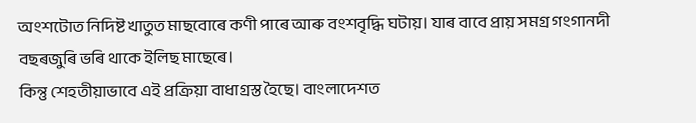অংশটোত নিদিষ্ট খাতুত মাছবোৰে কণী পাৰে আৰু বংশবৃদ্ধি ঘটায়। যাৰ বাবে প্ৰায় সমগ্ৰ গংগানদী বছৰজুৰি ভৰি থাকে ইলিছ মাছেৰে।
কিন্তু শেহতীয়াভাবে এই প্ৰক্ৰিয়া বাধাগ্ৰস্ত হৈছে। বাংলাদেশত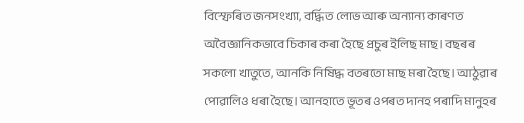বিস্ফেৰিত জনসংখ্যা, বৰ্দ্ধিত লোভ আৰু অন্যান্য কাৰণত অবৈজ্ঞানিকভাবে চিকাৰ কৰা হৈছে প্ৰচুৰ ইলিছ মাছ। বছৰৰ সকলো খাতুতে, আনকি নিষিদ্ধ বতৰতো মাছ মৰা হৈছে। আঠুৱাৰ পোৱালিও ধৰা হৈছে। আনহাতে ভূতৰ ওপৰত দানহ পৰাদি মানুহৰ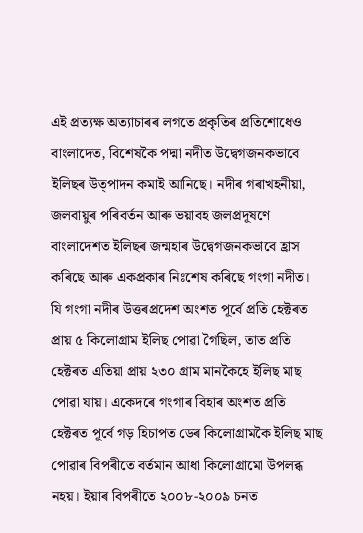এই প্ৰত্যক্ষ অত্যাচাৰৰ লগতে প্ৰকৃতিৰ প্ৰতিশোধেও বাংলাদেত, বিশেষকৈ পদ্মা নদীত উদ্বেগজনকভাবে ইলিছৰ উত্পাদন কমাই আনিছে। নদীৰ গৰাখহনীয়া, জলবায়ুৰ পৰিবৰ্তন আৰু ভয়াবহ জলপ্ৰদূষণে বাংলাদেশত ইলিছৰ জন্মহাৰ উদ্বেগজনকভাবে হ্ৰাস কৰিছে আৰু একপ্ৰকাৰ নিঃশেষ কৰিছে গংগা নদীত। যি গংগা নদীৰ উত্তৰপ্ৰদেশ অংশত পূৰ্বে প্ৰতি হেক্টৰত প্ৰায় ৫ কিলোগ্ৰাম ইলিছ পোৱা গৈছিল, তাত প্ৰতি হেক্টৰত এতিয়া প্ৰায় ২৩০ গ্ৰাম মানকৈহে ইলিছ মাছ পোৱা যায়। একেদৰে গংগাৰ বিহাৰ অংশত প্ৰতি হেক্টৰত পূৰ্বে গড় হিচাপত ডেৰ কিলোগ্ৰামকৈ ইলিছ মাছ পোৱাৰ বিপৰীতে বৰ্তমান আধা কিলোগ্ৰামো উপলব্ধ নহয়। ইয়াৰ বিপৰীতে ২০০৮-২০০৯ চনত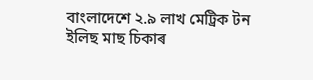বাংলাদেশে ২.৯ লাখ মেট্ৰিক টন ইলিছ মাছ চিকাৰ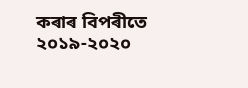কৰাৰ বিপৰীতে ২০১৯-২০২০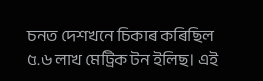চনত দেশখনে চিকাৰ কৰিছিল ৫.৬ লাখ মেট্ৰিক টন ইলিছ। এই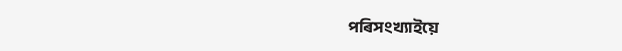পৰিসংখ্যাইয়ে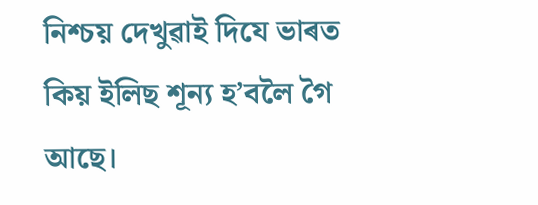নিশ্চয় দেখুৱাই দিযে ভাৰত কিয় ইলিছ শূন্য হ’বলৈ গৈ আছে।